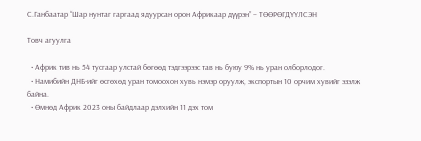С.Ганбаатар “Шар нунтаг гаргаад ядуурсан орон Африкаар дүүрэн” – ТӨӨРӨГДҮҮЛСЭН

Товч агуулга

  • Африк тив нь 54 тусгаар улстай бөгөөд тэдгээрээс тав нь буюу 9% нь уран олборлодог.
  • Намибийн ДНБ-ийг өсгөхөд уран томоохон хувь нэмэр оруулж, экспортын 10 орчим хувийг эзэлж байна.
  • Өмнөд Африк 2023 оны байдлаар дэлхийн 11 дэх том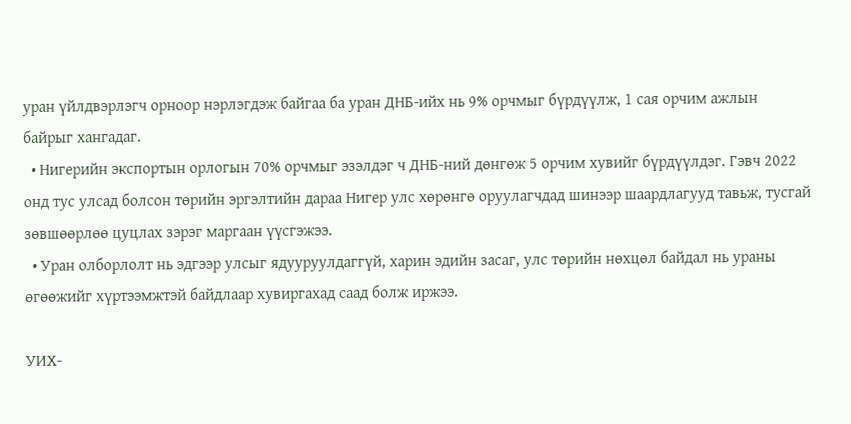уран үйлдвэрлэгч орноор нэрлэгдэж байгаа ба уран ДНБ-ийх нь 9% орчмыг бүрдүүлж, 1 сая орчим ажлын байрыг хангадаг.
  • Нигерийн экспортын орлогын 70% орчмыг эзэлдэг ч ДНБ-ний дөнгөж 5 орчим хувийг бүрдүүлдэг. Гэвч 2022 онд тус улсад болсон төрийн эргэлтийн дараа Нигер улс хөрөнгө оруулагчдад шинээр шаардлагууд тавьж, тусгай зөвшөөрлөө цуцлах зэрэг маргаан үүсгэжээ.
  • Уран олборлолт нь эдгээр улсыг ядууруулдаггүй, харин эдийн засаг, улс төрийн нөхцөл байдал нь ураны өгөөжийг хүртээмжтэй байдлаар хувиргахад саад болж иржээ.

УИХ-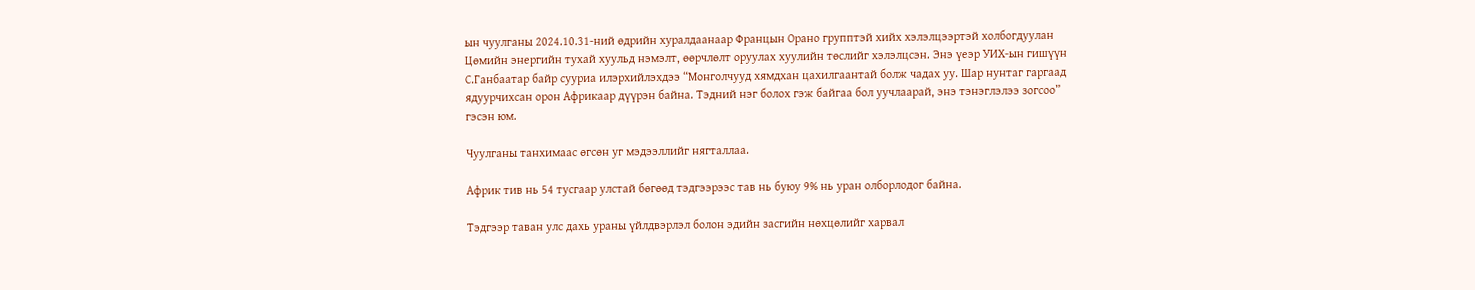ын чуулганы 2024.10.31-ний өдрийн хуралдаанаар Францын Орано групптэй хийх хэлэлцээртэй холбогдуулан Цөмийн энергийн тухай хуульд нэмэлт, өөрчлөлт оруулах хуулийн төслийг хэлэлцсэн. Энэ үеэр УИХ-ын гишүүн С.Ганбаатар байр сууриа илэрхийлэхдээ “Монголчууд хямдхан цахилгаантай болж чадах уу. Шар нунтаг гаргаад ядуурчихсан орон Африкаар дүүрэн байна. Тэдний нэг болох гэж байгаа бол уучлаарай, энэ тэнэглэлээ зогсоо” гэсэн юм.

Чуулганы танхимаас өгсөн уг мэдээллийг нягталлаа.

Африк тив нь 54 тусгаар улстай бөгөөд тэдгээрээс тав нь буюу 9% нь уран олборлодог байна.

Тэдгээр таван улс дахь ураны үйлдвэрлэл болон эдийн засгийн нөхцөлийг харвал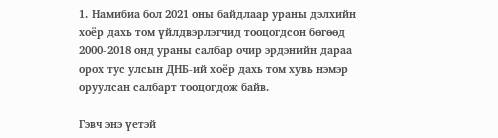1. Намибиа бол 2021 оны байдлаар ураны дэлхийн хоёр дахь том үйлдвэрлэгчид тооцогдсон бөгөөд 2000-2018 онд ураны салбар очир эрдэнийн дараа орох тус улсын ДНБ-ий хоёр дахь том хувь нэмэр оруулсан салбарт тооцогдож байв.

Гэвч энэ үетэй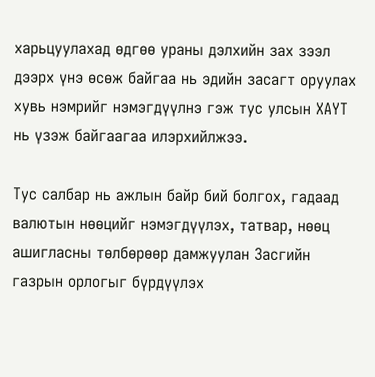харьцуулахад өдгөө ураны дэлхийн зах зээл дээрх үнэ өсөж байгаа нь эдийн засагт оруулах хувь нэмрийг нэмэгдүүлнэ гэж тус улсын ХАҮТ нь үзэж байгаагаа илэрхийлжээ.

Тус салбар нь ажлын байр бий болгох, гадаад валютын нөөцийг нэмэгдүүлэх, татвар, нөөц ашигласны төлбөрөөр дамжуулан Засгийн газрын орлогыг бүрдүүлэх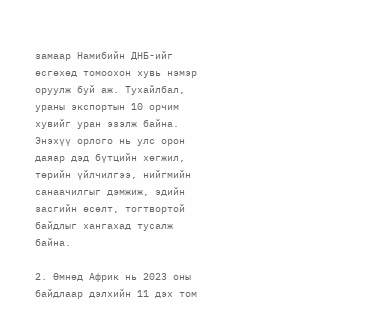замаар Намибийн ДНБ-ийг өсгөхөд томоохон хувь нэмэр оруулж буй аж. Тухайлбал, ураны экспортын 10 орчим хувийг уран эзэлж байна. Энэхүү орлого нь улс орон даяар дэд бүтцийн хөгжил, төрийн үйлчилгээ, нийгмийн санаачилгыг дэмжиж, эдийн засгийн өсөлт, тогтвортой байдлыг хангахад тусалж байна.

2. Өмнөд Африк нь 2023 оны байдлаар дэлхийн 11 дэх том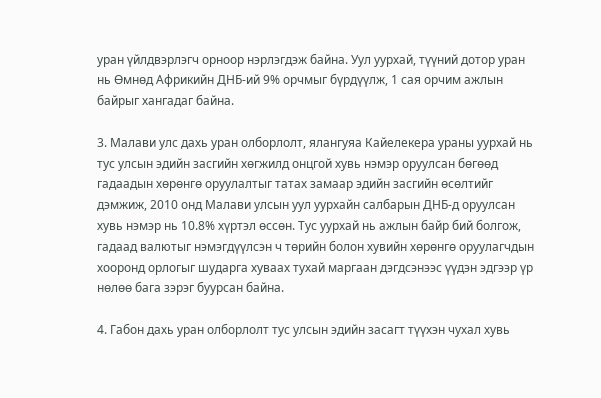уран үйлдвэрлэгч орноор нэрлэгдэж байна. Уул уурхай, түүний дотор уран нь Өмнөд Африкийн ДНБ-ий 9% орчмыг бүрдүүлж, 1 сая орчим ажлын байрыг хангадаг байна.

3. Малави улс дахь уран олборлолт, ялангуяа Кайелекера ураны уурхай нь тус улсын эдийн засгийн хөгжилд онцгой хувь нэмэр оруулсан бөгөөд гадаадын хөрөнгө оруулалтыг татах замаар эдийн засгийн өсөлтийг дэмжиж, 2010 онд Малави улсын уул уурхайн салбарын ДНБ-д оруулсан хувь нэмэр нь 10.8% хүртэл өссөн. Тус уурхай нь ажлын байр бий болгож, гадаад валютыг нэмэгдүүлсэн ч төрийн болон хувийн хөрөнгө оруулагчдын хооронд орлогыг шударга хуваах тухай маргаан дэгдсэнээс үүдэн эдгээр үр нөлөө бага зэрэг буурсан байна.

4. Габон дахь уран олборлолт тус улсын эдийн засагт түүхэн чухал хувь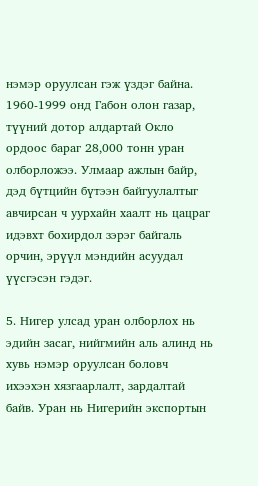нэмэр оруулсан гэж үздэг байна. 1960-1999 онд Габон олон газар, түүний дотор алдартай Окло ордоос бараг 28,000 тонн уран олборложээ. Улмаар ажлын байр, дэд бүтцийн бүтээн байгуулалтыг авчирсан ч уурхайн хаалт нь цацраг идэвхт бохирдол зэрэг байгаль орчин, эрүүл мэндийн асуудал үүсгэсэн гэдэг.

5. Нигер улсад уран олборлох нь эдийн засаг, нийгмийн аль алинд нь хувь нэмэр оруулсан боловч ихээхэн хязгаарлалт, зардалтай байв. Уран нь Нигерийн экспортын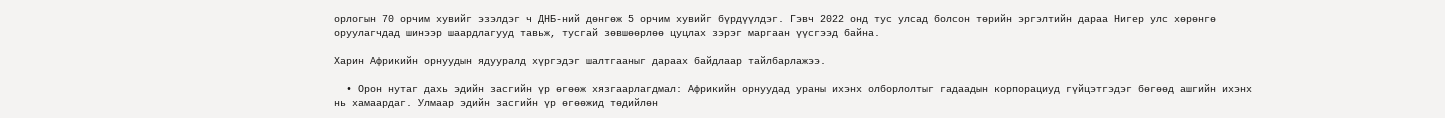орлогын 70 орчим хувийг эзэлдэг ч ДНБ-ний дөнгөж 5 орчим хувийг бүрдүүлдэг. Гэвч 2022 онд тус улсад болсон төрийн эргэлтийн дараа Нигер улс хөрөнгө оруулагчдад шинээр шаардлагууд тавьж, тусгай зөвшөөрлөө цуцлах зэрэг маргаан үүсгээд байна.

Харин Африкийн орнуудын ядууралд хүргэдэг шалтгааныг дараах байдлаар тайлбарлажээ.

  • Орон нутаг дахь эдийн засгийн үр өгөөж хязгаарлагдмал: Африкийн орнуудад ураны ихэнх олборлолтыг гадаадын корпорациуд гүйцэтгэдэг бөгөөд ашгийн ихэнх нь хамаардаг. Улмаар эдийн засгийн үр өгөөжид төдийлөн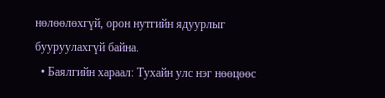нөлөөлөхгүй, орон нутгийн ядуурлыг бууруулахгүй байна.
  • Баялгийн хараал: Тухайн улс нэг нөөцөөс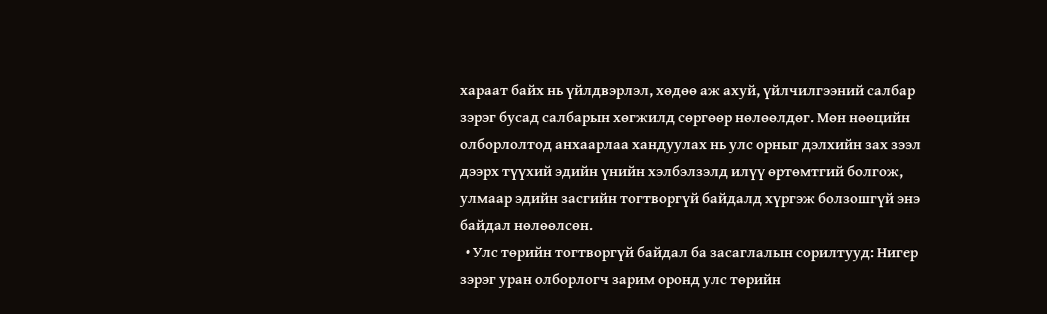хараат байх нь үйлдвэрлэл, хөдөө аж ахуй, үйлчилгээний салбар зэрэг бусад салбарын хөгжилд сөргөөр нөлөөлдөг. Мөн нөөцийн олборлолтод анхаарлаа хандуулах нь улс орныг дэлхийн зах зээл дээрх түүхий эдийн үнийн хэлбэлзэлд илүү өртөмтгий болгож, улмаар эдийн засгийн тогтворгүй байдалд хүргэж болзошгүй энэ байдал нөлөөлсөн.
  • Улс төрийн тогтворгүй байдал ба засаглалын сорилтууд: Нигер зэрэг уран олборлогч зарим оронд улс төрийн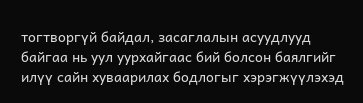тогтворгүй байдал, засаглалын асуудлууд байгаа нь уул уурхайгаас бий болсон баялгийг илүү сайн хуваарилах бодлогыг хэрэгжүүлэхэд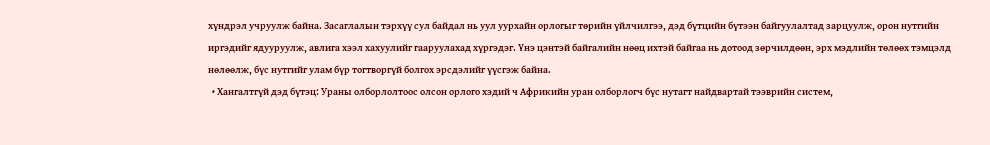хүндрэл учруулж байна. Засаглалын тэрхүү сул байдал нь уул уурхайн орлогыг төрийн үйлчилгээ, дэд бүтцийн бүтээн байгуулалтад зарцуулж, орон нутгийн иргэдийг ядууруулж, авлига хээл хахуулийг гааруулахад хүргэдэг. Үнэ цэнтэй байгалийн нөөц ихтэй байгаа нь дотоод зөрчилдөөн, эрх мэдлийн төлөөх тэмцэлд нөлөөлж, бүс нутгийг улам бүр тогтворгүй болгох эрсдэлийг үүсгэж байна.
  • Хангалтгүй дэд бүтэц: Ураны олборлолтоос олсон орлого хэдий ч Африкийн уран олборлогч бүс нутагт найдвартай тээврийн систем,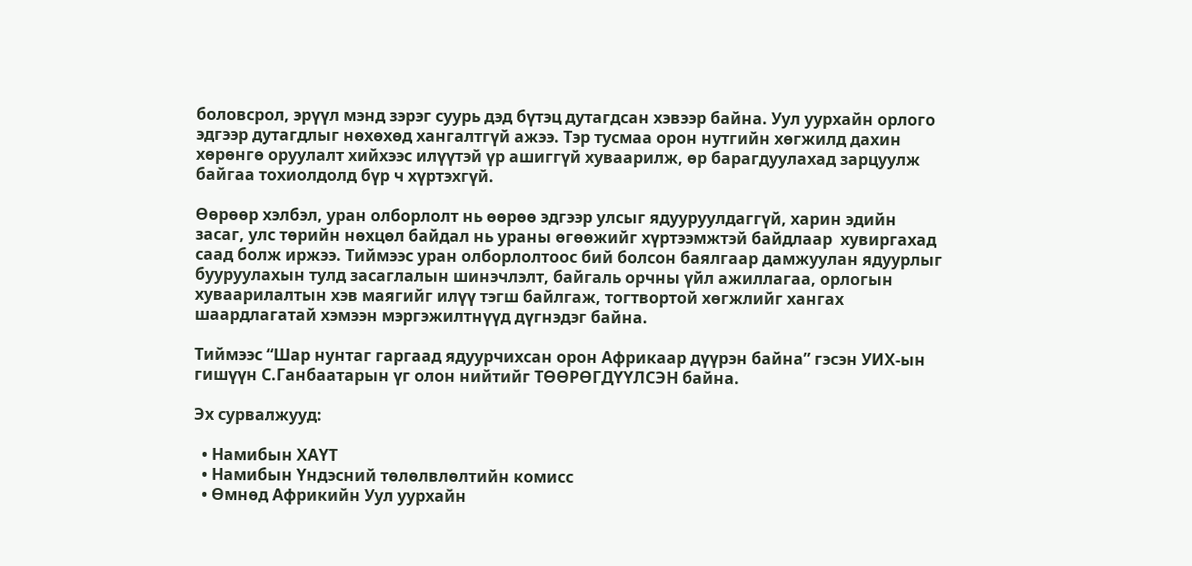боловсрол, эрүүл мэнд зэрэг суурь дэд бүтэц дутагдсан хэвээр байна. Уул уурхайн орлого эдгээр дутагдлыг нөхөхөд хангалтгүй ажээ. Тэр тусмаа орон нутгийн хөгжилд дахин хөрөнгө оруулалт хийхээс илүүтэй үр ашиггүй хуваарилж, өр барагдуулахад зарцуулж байгаа тохиолдолд бүр ч хүртэхгүй.

Өөрөөр хэлбэл, уран олборлолт нь өөрөө эдгээр улсыг ядууруулдаггүй, харин эдийн засаг, улс төрийн нөхцөл байдал нь ураны өгөөжийг хүртээмжтэй байдлаар  хувиргахад саад болж иржээ. Тиймээс уран олборлолтоос бий болсон баялгаар дамжуулан ядуурлыг бууруулахын тулд засаглалын шинэчлэлт, байгаль орчны үйл ажиллагаа, орлогын хуваарилалтын хэв маягийг илүү тэгш байлгаж, тогтвортой хөгжлийг хангах шаардлагатай хэмээн мэргэжилтнүүд дүгнэдэг байна.

Тиймээс “Шар нунтаг гаргаад ядуурчихсан орон Африкаар дүүрэн байна” гэсэн УИХ-ын гишүүн С.Ганбаатарын үг олон нийтийг ТӨӨРӨГДҮҮЛСЭН байна.

Эх сурвалжууд:

  • Намибын ХАҮТ
  • Намибын Үндэсний төлөлвлөлтийн комисс
  • Өмнөд Африкийн Уул уурхайн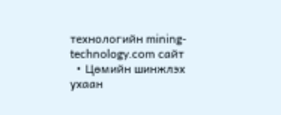технологийн mining-technology.com сайт
  • Цөмийн шинжлэх ухаан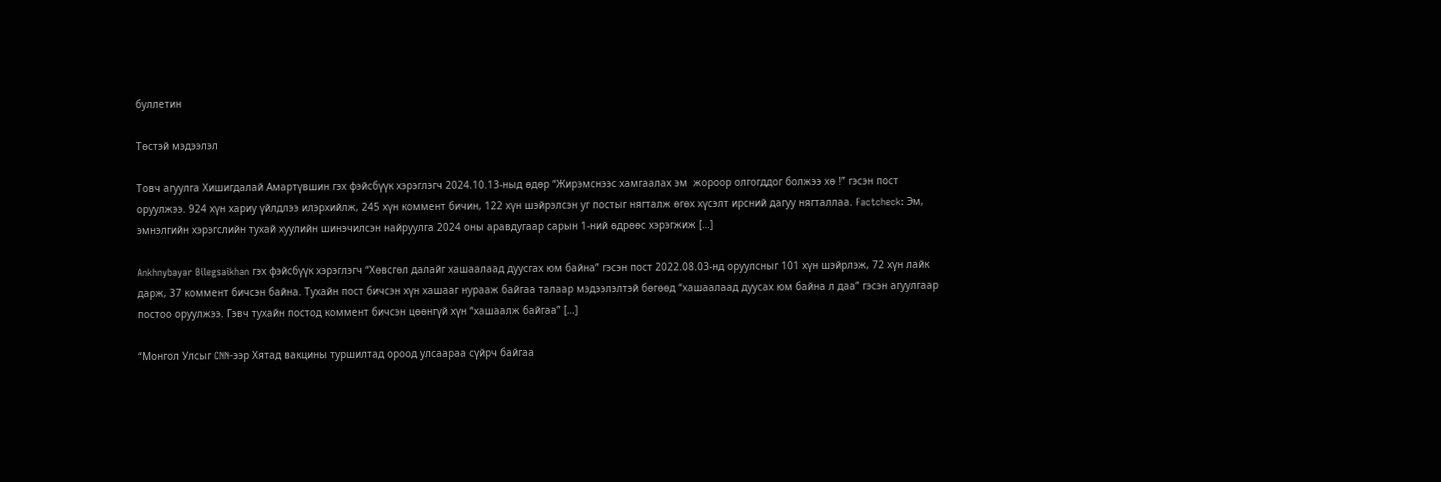буллетин

Төстэй мэдээлэл

Товч агуулга Хишигдалай Амартүвшин гэх фэйсбүүк хэрэглэгч 2024.10.13-ныд өдөр “Жирэмснээс хамгаалах эм  жороор олгогддог болжээ хө !” гэсэн пост оруулжээ. 924 хүн хариу үйлдлээ илэрхийлж, 245 хүн коммент бичин, 122 хүн шэйрэлсэн уг постыг нягталж өгөх хүсэлт ирсний дагуу нягталлаа. Factcheck: Эм, эмнэлгийн хэрэгслийн тухай хуулийн шинэчилсэн найруулга 2024 оны аравдугаар сарын 1-ний өдрөөс хэрэгжиж […]

Ankhnybayar Bilegsaikhan гэх фэйсбүүк хэрэглэгч “Хөвсгөл далайг хашаалаад дуусгах юм байна” гэсэн пост 2022.08.03-нд оруулсныг 101 хүн шэйрлэж, 72 хүн лайк дарж, 37 коммент бичсэн байна. Тухайн пост бичсэн хүн хашааг нурааж байгаа талаар мэдээлэлтэй бөгөөд “хашаалаад дуусах юм байна л даа” гэсэн агуулгаар постоо оруулжээ. Гэвч тухайн постод коммент бичсэн цөөнгүй хүн “хашаалж байгаа” […]

“Монгол Улсыг CNN-ээр Хятад вакцины туршилтад ороод улсаараа сүйрч байгаа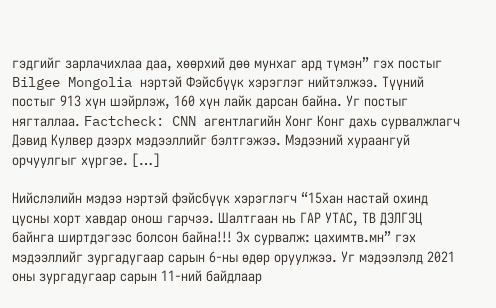гэдгийг зарлачихлаа даа, хөөрхий дөө мунхаг ард түмэн” гэх постыг Bilgee Mongolia нэртэй Фэйсбүүк хэрэглэг нийтэлжээ. Түүний постыг 913 хүн шэйрлэж, 160 хүн лайк дарсан байна. Уг постыг нягталлаа. Factcheck: CNN агентлагийн Хонг Конг дахь сурвалжлагч Дэвид Кулвер дээрх мэдээллийг бэлтгэжээ. Мэдээний хураангуй орчуулгыг хүргэе. […]

Нийслэлийн мэдээ нэртэй фэйсбүүк хэрэглэгч “15хан настай охинд цусны хорт хавдар онош гарчээ. Шалтгаан нь ГАР УТАС, ТВ ДЭЛГЭЦ байнга ширтдэгээс болсон байна!!! Эх сурвалж: цахимтв.мн” гэх мэдээллийг зургадугаар сарын 6-ны өдөр оруулжээ. Уг мэдээлэлд 2021 оны зургадугаар сарын 11-ний байдлаар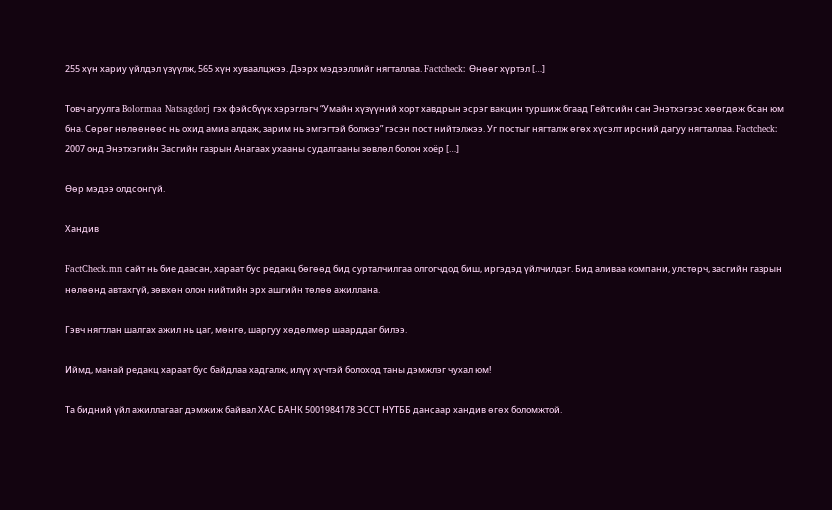255 хүн хариу үйлдэл үзүүлж, 565 хүн хуваалцжээ. Дээрх мэдээллийг нягталлаа. Factcheck: Өнөөг хүртэл […]

Товч агуулга Bolormaa Natsagdorj гэх фэйсбүүк хэрэглэгч “Умайн хүзүүний хорт хавдрын эсрэг вакцин туршиж бгаад Гейтсийн сан Энэтхэгээс хөөгдөж бсан юм бна. Сөрөг нөлөөнөөс нь охид амиа алдаж, зарим нь эмгэгтэй болжээ” гэсэн пост нийтэлжээ. Уг постыг нягталж өгөх хүсэлт ирсний дагуу нягталлаа. Factcheck: 2007 онд Энэтхэгийн Засгийн газрын Анагаах ухааны судалгааны зөвлөл болон хоёр […]

Өөр мэдээ олдсонгүй.

Хандив

FactCheck.mn сайт нь бие даасан, хараат бус редакц бөгөөд бид сурталчилгаа олгогчдод биш, иргэдэд үйлчилдэг. Бид аливаа компани, улстөрч, засгийн газрын нөлөөнд автахгүй, зөвхөн олон нийтийн эрх ашгийн төлөө ажиллана.

Гэвч нягтлан шалгах ажил нь цаг, мөнгө, шаргуу хөдөлмөр шаарддаг билээ.

Иймд, манай редакц хараат бус байдлаа хадгалж, илүү хүчтэй болоход таны дэмжлэг чухал юм!

Та бидний үйл ажиллагааг дэмжиж байвал ХАС БАНК 5001984178 ЭССТ НҮТББ дансаар хандив өгөх боломжтой.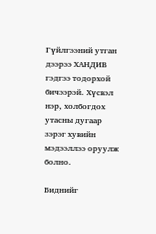Гүйлгээний утган дээрээ ХАНДИВ гэдгээ тодорхой бичээрэй. Хүсвэл нэр, холбогдох утасны дугаар зэрэг хувийн мэдээллээ оруулж болно.

Биднийг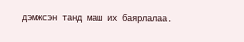дэмжсэн танд маш их баярлалаа.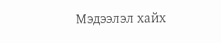Мэдээлэл хайх